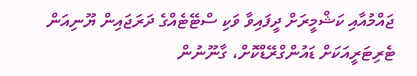ޖައްމުއާއި ކަޝްމީރަށް ދީފައިވާ ވަކި ސްޓޭޓެއްގެ ދަރަޖައިން ޔޫނިއަން ޓެރިޓަރީއަކަށް ޑައުންގްރޭޑްކޮށް، ގާނޫނުން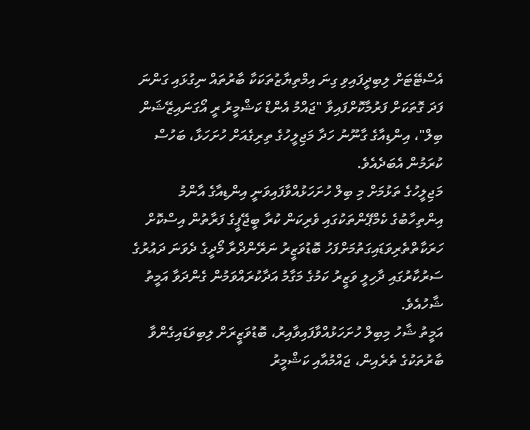އެސްޓޭޓަށް ލިބިދީފައިވި ގިނަ އިމްތިޔާޒުތަކަކާ ބާރުތައް ނިގުޅައި ގަންނަ ފަދަ ގޮތަކަށް ފަރުމާކޮށްފައިވާ "ޖައްމު އެންޑް ކަޝްމީރު ރީ އޯގަނައިޒޭޝަން ބިލް"، އިންޑިއާގެ ގާނޫނު ހަދާ މަޖިލީހުގެ ތިރިގެއަށް ހުށަހަޅާ، ބަހުސް ކުރަމުން އެބަދެއެވެ.
މަޖިލީހުގެ ތަޅުމަށް މި ބިލް ހުށަހަޅުއްވާފައިވަނީ އިންޑިއާގެ އާންމު އިންތިހާބުގެ ކެމްޕޭންތަކުގައި ވެރިކަން ކުރާ ބީޖޭޕީގެ ފަރާތުން އިސްކޮށް ހަރަކާތްތެރިވަޑައިގަތުމަށްފަހު ބޮޑުވަޒީރު ނަރޭންދްރާ މޯދީގެ ދެވަނަ ދައުރުގެ ސަރުކާރުގައި ދާހިލީ ވަޒީރު ކަމުގެ މަގާމު އަދާކުރައްވަމުން ގެންދަވާ އަމީތު ޝާހުއެވެ.
އަމީތު ޝާހު މިބިލް ހުށަހަޅުއްވާފައިވާއިރު، ބޮޑުވަޒީރަށް ލިބިވަޑައިގެންވާ ބާރުތަކުގެ ތެރެއިން، ޖައްމުއާއި ކަޝްމީރު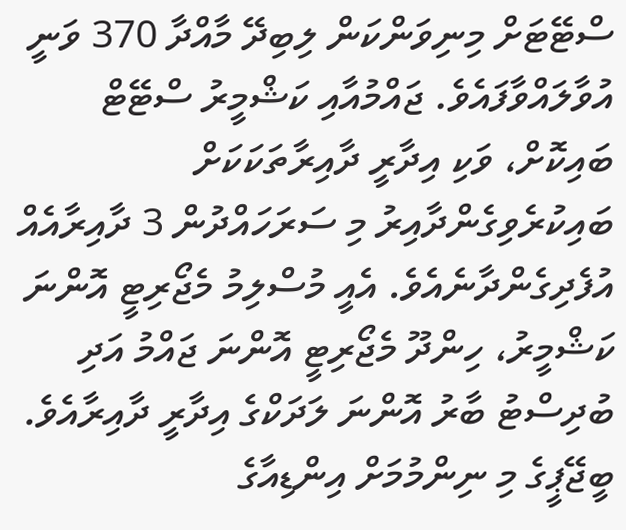ސްޓޭޓަށް މިނިވަންކަން ލިބިދޭ މާއްދާ 370 ވަނީ އުވާލައްވާފައެވެ. ޖައްމުއާއި ކަޝްމީރު ސްޓޭޓް ބައިކޮށް، ވަކި އިދާރީ ދާއިރާތަކަކަށް ބައިކުރެވިގެންދާއިރު މި ސަރަހައްދުން 3 ދާއިރާއެއް އުފެދިގެންދާނެއެވެ. އެއީ މުސްލިމު މެޖޯރިޓީ އޮންނަ ކަޝްމީރު، ހިންދޫ މެޖޯރިޓީ އޮންނަ ޖައްމު އަދި ބުދިސްޓު ބާރު އޮންނަ ލަދަކްގެ އިދާރީ ދާއިރާއެވެ.
ބީޖޭޕީގެ މި ނިންމުމަށް އިންޑިއާގެ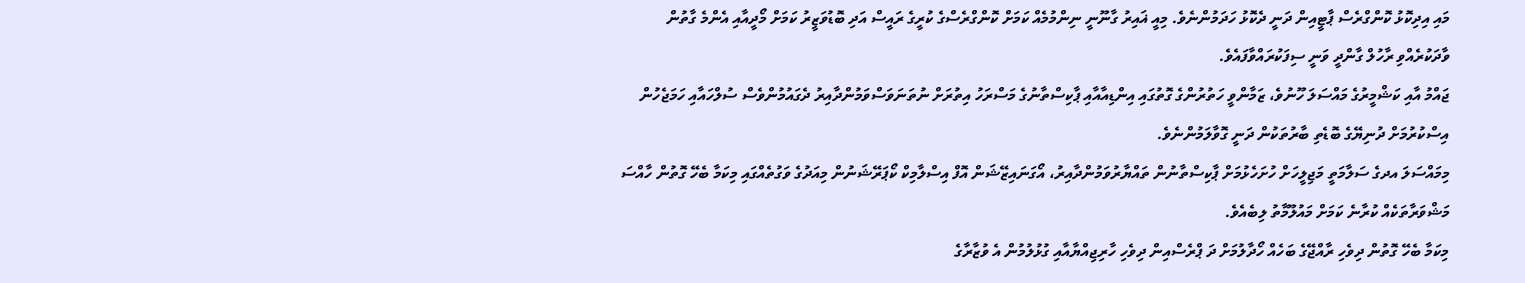މައި އިދިކޮޅު ކޮންގްރެސް ޕާޓީއިން ދަނީ ދެކޮޅު ހަދަމުންނެވެ. މިއީ ޣައިރު ގާނޫނީ ނިންމުމެއް ކަމަށް ކޮންގްރެސްގެ ކުރީގެ ރައީސް އަދި ބޮޑުވަޒީރު ކަމަށް މޯދީއާއި އެންމެ ގާތުން ވާދަކުރެއްވި ރާހުލް ގާންދީ ވަނީ ސިފަކުރައްވާފައެވެ.
ޖައްމު އާއި ކަޝްމީރުގެ މައްސަލަ ހޫނުވެ، ޒަމާންވީ ހަތުރުންގެ ގޮތުގައި އިންޑިއާއާއި ޕާކިސްތާނުގެ މަސްރަހު އިތުރަށް ނުތަނަވަސްވަމުންދާއިރު ދެގައުމުންވެސް ސުލްހައާއި ހަމަޖެހުން އިސްކުރުމަށް ދުނިޔޭގެ ބޮޑެތި ބާރުތަކުން ދަނީ ގޮވާލަމުންނެވެ.
މިމައްސަލަ އދގެ ސަލާމަތީ މަޖިލީހަށް ހުށަހެޅުމަށް ޕާކިސްތާނުން ތައްޔާރުވަމުންދާއިރު، އޯގަނައިޒޭޝަން އޮފް އިސްލާމިކް ކޯޕަރޭޝަނުން މިއަދުގެ ވަގުތެއްގައި މިކަމާ ބެހޭ ގޮތުން ހާއްސަ މަޝްވަރާތަކެއް ކުރާނެ ކަމަށް މައުލޫމާތު ލިބެއެވެ.
މިކަމާ ބެހޭ ގޮތުން ދިވެހި ރާއްޖޭގެ ބަހެއް ހޯދާލުމަށް ދަ ޕްރެސްއިން ދިވެހި ހާރިޖިއްޔާއާއި ގުޅުލުމުން އެ ވުޒާރާގެ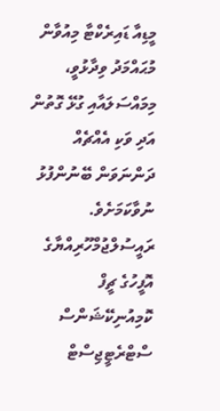މީޑިއާ ޑައިރެކްޓާ މިއުވާން މުޙައްމަދު ވިދާޅުވީ، މިމައްސަލައާއި ގުޅޭ ގޮތުން އަދި ވަކި އެއްޗެއް ދަންނަވަން ބޭނުންފުޅު ނުވާކަމަށެވެ. ރައީސުލްޖުމްހޫރިއްޔާގެ އޮފީހުގެ ޗީފް ކޮމިއުނިކޭޝަންސް ސްޓްރެޓީޖިސްޓް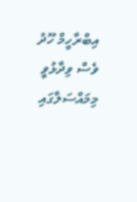އިބްރާހީމް ހޫދު ވެސް ވިދާޅުވީ މިމައްސަލާގައި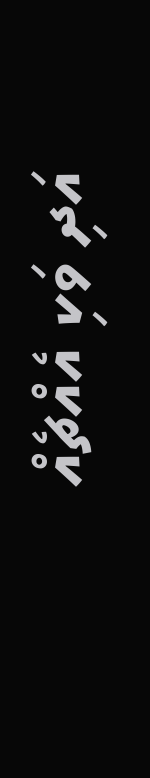އަދި ވަކި އެއްޗެއް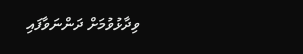ވިދާޅުވުމަށް ދަންނަވާފައި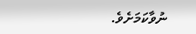ނުވާކަމަށެވެ.